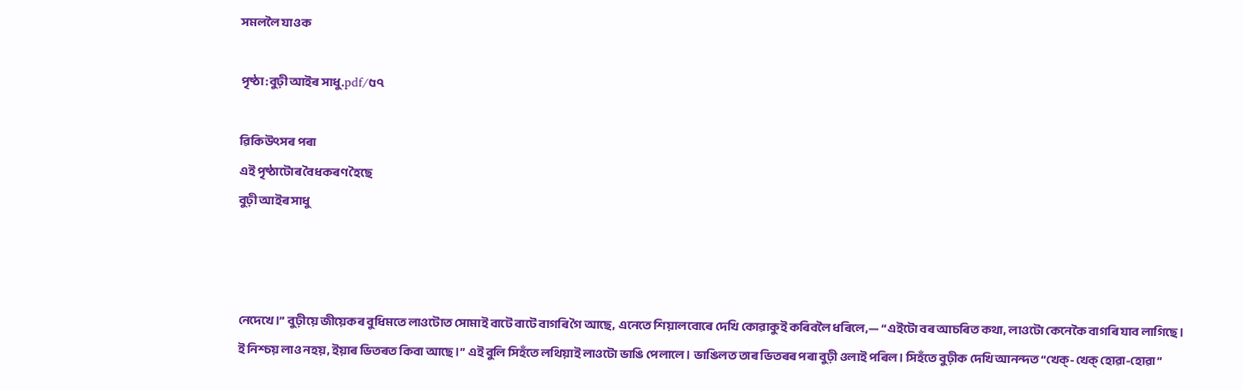সমললৈ যাওক

পৃষ্ঠা:বুঢ়ী আইৰ সাধু.pdf/৫৭

ৱিকিউৎসৰ পৰা
এই পৃষ্ঠাটোৰ বৈধকৰণ হৈছে
বুঢ়ী আইৰ সাধু



নেদেখে।” বুঢ়ীয়ে জীয়েকৰ বুধিমতে লাওটোত সোমাই বাটে বাটে বাগৰি গৈ আছে, এনেতে শিয়ালবোৰে দেখি কোৱাকুই কৰিবলৈ ধৰিলে,— “এইটো বৰ আচৰিত কথা, লাওটো কেনেকৈ বাগৰি যাব লাগিছে। ই নিশ্চয় লাও নহয়, ইয়াৰ ভিতৰত কিবা আছে।” এই বুলি সিহঁতে লথিয়াই লাওটো ভাঙি পেলালে। ভাঙিলত তাৰ ভিতৰৰ পৰা বুঢ়ী ওলাই পৰিল। সিহঁতে বুঢ়ীক দেখি আনন্দত “খেক্-খেক্ হোৱা-হোৱা”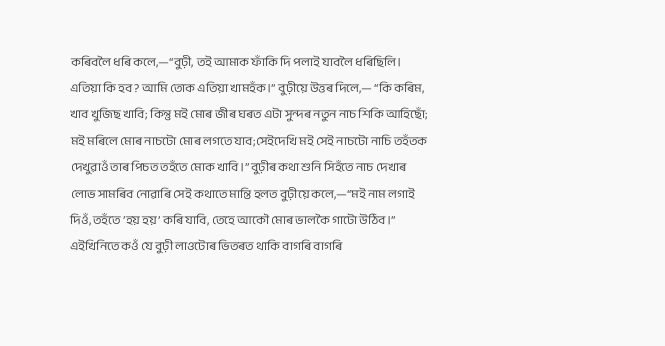কৰিবলৈ ধৰি কলে,—“বুঢ়ী, তই আমাক ফাঁকি দি পলাই যাবলৈ ধৰিছিলি। এতিয়া কি হব? আমি তোক এতিয়া খামহঁক।” বুঢ়ীয়ে উত্তৰ দিলে,— “কি কৰিম, খাব খুজিছ খাবি; কিন্তু মই মোৰ জীৰ ঘৰত এটা সুন্দৰ নতুন নাচ শিকি আহিছোঁ; মই মৰিলে মোৰ নাচটো মোৰ লগতে যাব;সেইদেখি মই সেই নাচটো নাচি তহঁতক দেখুৱাওঁ তাৰ পিচত তহঁতে মোক খাবি।” বুঢ়ীৰ কথা শুনি সিহঁতে নাচ দেখাৰ লোভ সামৰিব নোৱাৰি সেই কথাতে মান্তি হলত বুঢ়ীয়ে কলে,—“মই নাম লগাই দিওঁ, তহঁতে ’হয় হয়’ কৰি যাবি, তেহে আকৌ মোৰ ভালকৈ গাটো উঠিব।” এইখিনিতে কওঁ যে বুঢ়ী লাওটোৰ ভিতৰত থাকি বাগৰি বাগৰি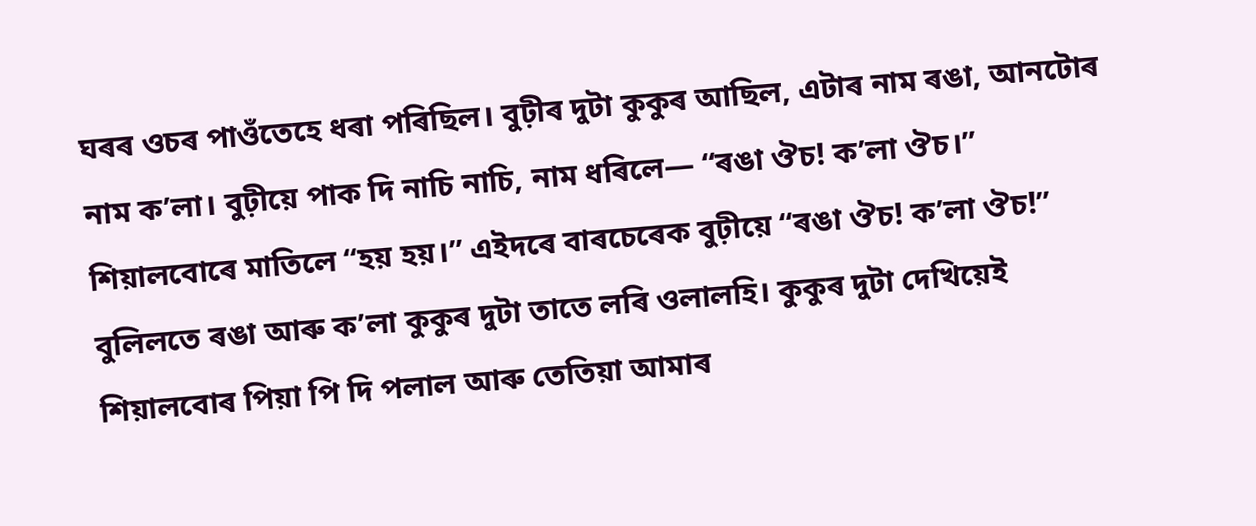ঘৰৰ ওচৰ পাওঁতেহে ধৰা পৰিছিল। বুঢ়ীৰ দুটা কুকুৰ আছিল, এটাৰ নাম ৰঙা, আনটোৰ নাম ক’লা। বুঢ়ীয়ে পাক দি নাচি নাচি, নাম ধৰিলে— “ৰঙা ঔচ! ক’লা ঔচ।” শিয়ালবোৰে মাতিলে “হয় হয়।” এইদৰে বাৰচেৰেক বুঢ়ীয়ে “ৰঙা ঔচ! ক’লা ঔচ!” বুলিলতে ৰঙা আৰু ক’লা কুকুৰ দুটা তাতে লৰি ওলালহি। কুকুৰ দুটা দেখিয়েই শিয়ালবোৰ পিয়া পি দি পলাল আৰু তেতিয়া আমাৰ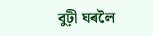বুঢ়ী ঘৰলৈ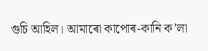গুচি আহিল। আমাৰো কাপোৰ-কানি ক’লা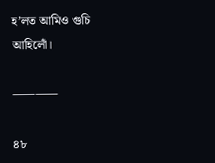হ’লত আমিও গুচি আহিলোঁ।

⸺⸺

৪৮